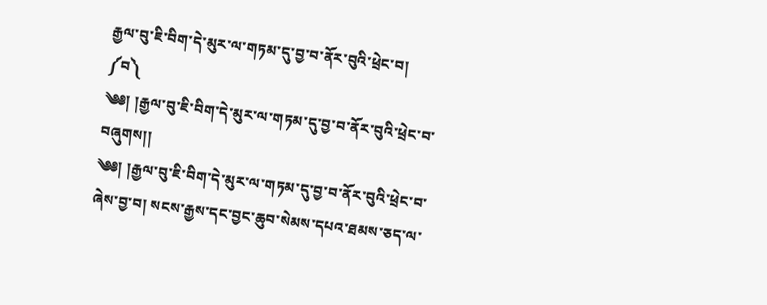རྒྱལ་བུ་ཇི་བིག་དེ་མུར་ལ་གཏམ་དུ་བྱ་བ་ནོར་བུའི་ཕྲེང་བ།
༼བ༽
༄༅། །རྒྱལ་བུ་ཇི་བིག་དེ་མུར་ལ་གཏམ་དུ་བྱ་བ་ནོར་བུའི་ཕྲེང་བ་བཞུགས།།
༄༅། །རྒྱལ་བུ་ཇི་བིག་དེ་མུར་ལ་གཏམ་དུ་བྱ་བ་ནོར་བུའི་ཕྲེང་བ་ཞེས་བྱ་བ། སངས་རྒྱས་དང་བྱང་ཆུབ་སེམས་དཔའ་ཐམས་ཅད་ལ་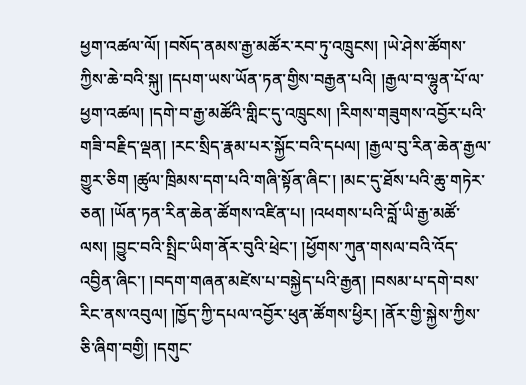ཕྱག་འཚལ་ལོ། །བསོད་ནམས་རྒྱ་མཚོར་རབ་ཏུ་འཁྲུངས། །ཡེ་ཤེས་ཚོགས་ཀྱིས་ཆེ་བའི་སྐུ། །དཔག་ཡས་ཡོན་ཏན་གྱིས་བརྒྱན་པའི། །རྒྱལ་བ་ལྷུན་པོ་ལ་ཕྱག་འཚལ། །དགེ་བ་རྒྱ་མཚོའི་གླིང་དུ་འཁྲུངས། །རིགས་གཟུགས་འབྱོར་པའི་གཟི་བརྗིད་ལྡན། །རང་སྲིད་རྣམ་པར་སྐྱོང་བའི་དཔལ། །རྒྱལ་བུ་རིན་ཆེན་རྒྱལ་གྱུར་ཅིག །ཚུལ་ཁྲིམས་དག་པའི་གཞི་སྟོན་ཞིང་། །མང་དུ་ཐོས་པའི་ཆུ་གཏེར་ཅན། །ཡོན་ཏན་རིན་ཆེན་ཚོགས་འཛིན་པ། །འཕགས་པའི་བློ་ཡི་རྒྱ་མཚོ་ལས། །བྱུང་བའི་སྤྲིང་ཡིག་ནོར་བུའི་ཕྲེང་། །ཕྱོགས་ཀུན་གསལ་བའི་འོད་འབྱིན་ཞིང་། །བདག་གཞན་མཛེས་པ་བསྐྱེད་པའི་རྒྱན། །བསམ་པ་དགེ་བས་རིང་ནས་འབུལ། །ཁྱོད་ཀྱི་དཔལ་འབྱོར་ཕུན་ཚོགས་ཕྱིར། །ནོར་གྱི་སྐྱེས་ཀྱིས་ཅི་ཞིག་བགྱི། །དགུང་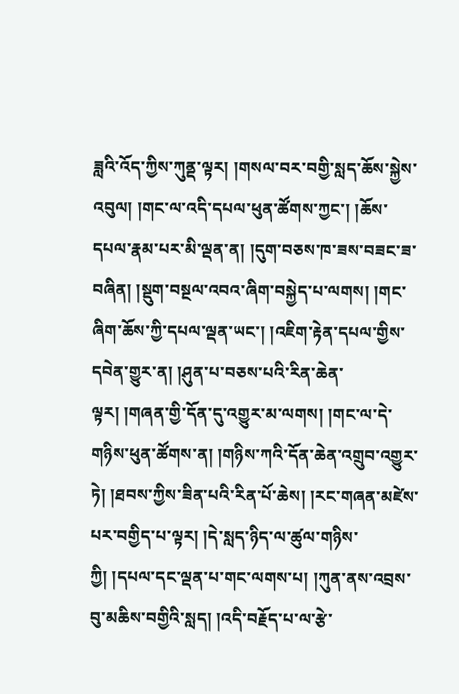ཟླའི་འོད་ཀྱིས་ཀུནྡ་ལྟར། །གསལ་བར་བགྱི་སླད་ཆོས་སྐྱེས་འབུལ། །གང་ལ་འདི་དཔལ་ཕུན་ཚོགས་ཀྱང་། །ཆོས་དཔལ་རྣམ་པར་མི་ལྡན་ན། །དུག་བཅས་ཁ་ཟས་བཟང་ཟ་བཞིན། །སྡུག་བསྔལ་འབའ་ཞིག་བསྐྱེད་པ་ལགས། །གང་ཞིག་ཆོས་ཀྱི་དཔལ་ལྡན་ཡང་། །འཇིག་རྟེན་དཔལ་གྱིས་དབེན་གྱུར་ན། །ཤུན་པ་བཅས་པའི་རིན་ཆེན་ལྟར། །གཞན་གྱི་དོན་དུ་འགྱུར་མ་ལགས། །གང་ལ་དེ་གཉིས་ཕུན་ཚོགས་ན། །གཉིས་ཀའི་དོན་ཆེན་འགྲུབ་འགྱུར་ཏེ། །ཐབས་ཀྱིས་ཟིན་པའི་རིན་པོ་ཆེས། །རང་གཞན་མཛེས་པར་བགྱིད་པ་ལྟར། །དེ་སླད་ཉིད་ལ་ཚུལ་གཉིས་ཀྱི། །དཔལ་དང་ལྡན་པ་གང་ལགས་པ། །ཀུན་ནས་འབྲས་བུ་མཆིས་བགྱིའི་སླད། །འདི་བརྗོད་པ་ལ་རྩེ་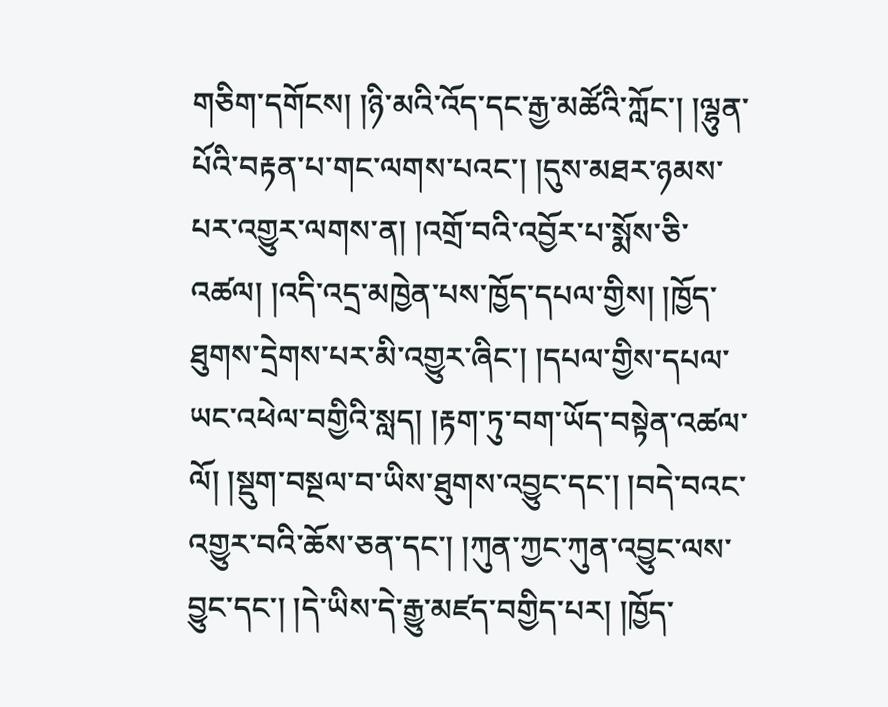གཅིག་དགོངས། །ཉི་མའི་འོད་དང་རྒྱ་མཚོའི་ཀློང་། །ལྷུན་པོའི་བརྟན་པ་གང་ལགས་པའང་། །དུས་མཐར་ཉམས་པར་འགྱུར་ལགས་ན། །འགྲོ་བའི་འབྱོར་པ་སྨོས་ཅི་འཚལ། །འདི་འདྲ་མཁྱེན་པས་ཁྱོད་དཔལ་གྱིས། །ཁྱོད་ཐུགས་དྲེགས་པར་མི་འགྱུར་ཞིང་། །དཔལ་གྱིས་དཔལ་ཡང་འཕེལ་བགྱིའི་སླད། །རྟག་ཏུ་བག་ཡོད་བསྟེན་འཚལ་ལོ། །སྡུག་བསྔལ་བ་ཡིས་ཐུགས་འབྱུང་དང་། །བདེ་བའང་འགྱུར་བའི་ཆོས་ཅན་དང་། །ཀུན་ཀྱང་ཀུན་འབྱུང་ལས་བྱུང་དང་། །དེ་ཡིས་དེ་རྒྱུ་མཛད་བགྱིད་པར། །ཁྱོད་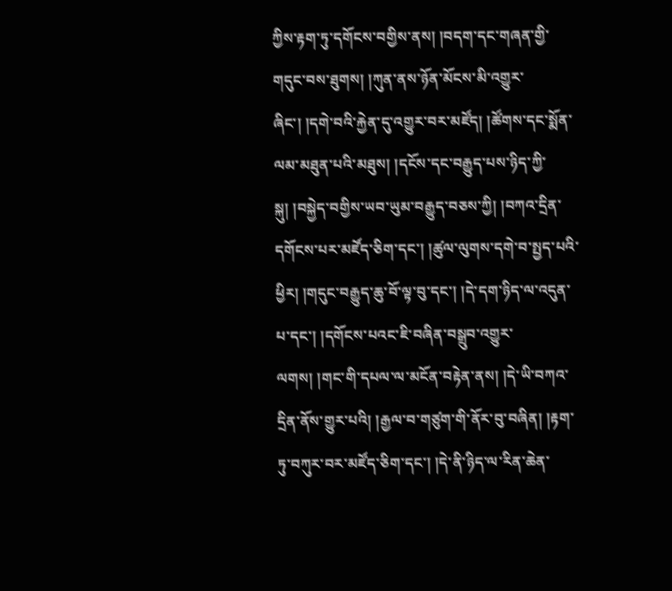ཀྱིས་རྟག་ཏུ་དགོངས་བགྱིས་ནས། །བདག་དང་གཞན་གྱི་གདུང་བས་ཐུགས། །ཀུན་ནས་ཉོན་མོངས་མི་འགྱུར་ཞིང་། །དགེ་བའི་རྐྱེན་དུ་འགྱུར་བར་མཛོད། །ཚོགས་དང་སྨོན་ལམ་མཐུན་པའི་མཐུས། །དངོས་དང་བརྒྱུད་པས་ཉིད་ཀྱི་སྐུ། །བསྐྱེད་བགྱིས་ཡབ་ཡུམ་བརྒྱུད་བཅས་ཀྱི། །བཀའ་དྲིན་དགོངས་པར་མཛོད་ཅིག་དང་། །ཚུལ་ལུགས་དགེ་བ་སྤྱད་པའི་ཕྱིར། །གདུང་བརྒྱུད་ཆུ་བོ་ལྟ་བུ་དང་། །དེ་དག་ཉིད་ལ་འདུན་པ་དང་། །དགོངས་པའང་ཇི་བཞིན་བསྒྲུབ་འགྱུར་ལགས། །གང་གི་དཔལ་ལ་མངོན་བརྟེན་ནས། །དེ་ཡི་བཀའ་དྲིན་ནོས་གྱུར་པའི། །རྒྱལ་བ་གཙུག་གི་ནོར་བུ་བཞིན། །རྟག་ཏུ་བཀུར་བར་མཛོད་ཅིག་དང་། །དེ་ནི་ཉིད་ལ་རིན་ཆེན་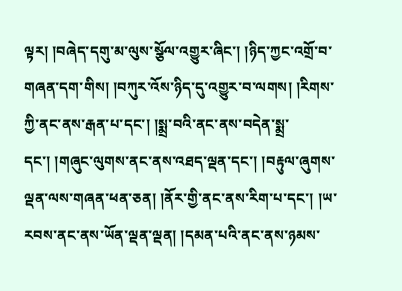ལྟར། །བཞེད་དགུ་མ་ལུས་སྩོལ་འགྱུར་ཞིང་། །ཉིད་ཀྱང་འགྲོ་བ་གཞན་དག་གིས། །བཀུར་འོས་ཉིད་དུ་འགྱུར་བ་ལགས། །རིགས་ཀྱི་ནང་ནས་རྒན་པ་དང་། །སྨྲ་བའི་ནང་ནས་བདེན་སྨྲ་དང་། །གཞུང་ལུགས་ནང་ནས་འཐད་ལྡན་དང་། །བརྟུལ་ཞུགས་ལྡན་ལས་གཞན་ཕན་ཅན། །ནོར་གྱི་ནང་ནས་རིག་པ་དང་། །ཡ་རབས་ནང་ནས་ཡོན་ལྡན་ལྡན། །དམན་པའི་ནང་ནས་ཉམས་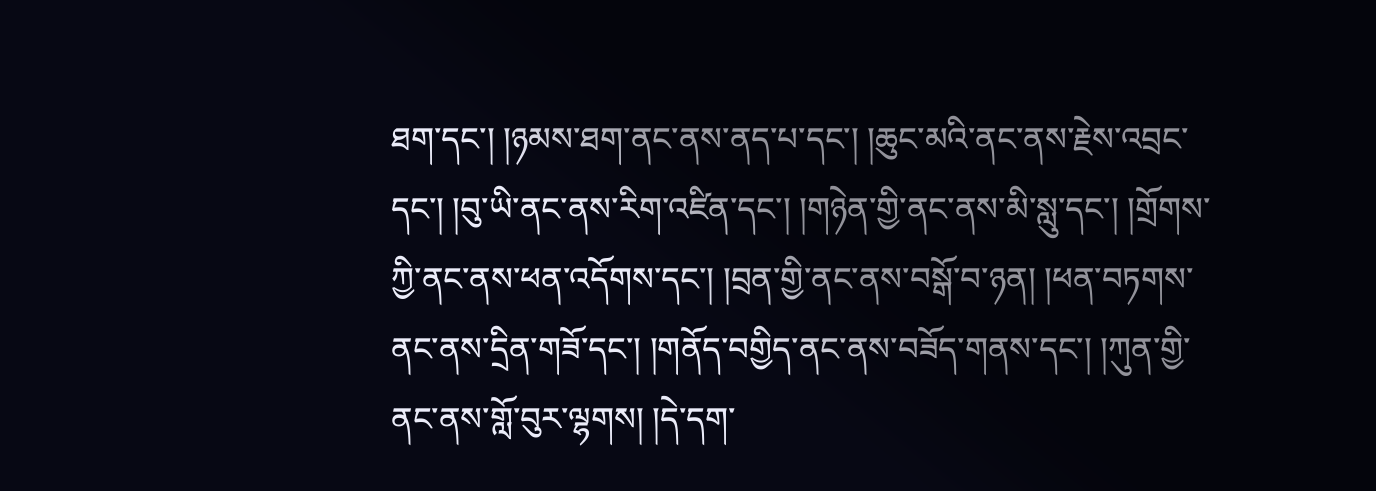ཐག་དང་། །ཉམས་ཐག་ནང་ནས་ནད་པ་དང་། །ཆུང་མའི་ནང་ནས་རྗེས་འབྲང་དང་། །བུ་ཡི་ནང་ནས་རིག་འཛིན་དང་། །གཉེན་གྱི་ནང་ནས་མི་སླུ་དང་། །གྲོགས་ཀྱི་ནང་ནས་ཕན་འདོགས་དང་། །བྲན་གྱི་ནང་ནས་བསྒོ་བ་ཉན། །ཕན་བཏགས་ནང་ནས་དྲིན་གཟོ་དང་། །གནོད་བགྱིད་ནང་ནས་བཟོད་གནས་དང་། །ཀུན་གྱི་ནང་ནས་གློ་བུར་ལྷགས། །དེ་དག་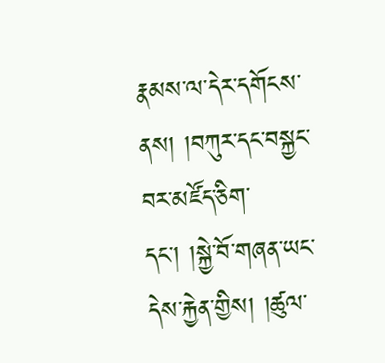རྣམས་ལ་དེར་དགོངས་ནས། །བཀུར་དང་བསྐྱང་བར་མཛོད་ཅིག་དང་། །སྐྱེ་བོ་གཞན་ཡང་དེས་རྐྱེན་གྱིས། །ཚུལ་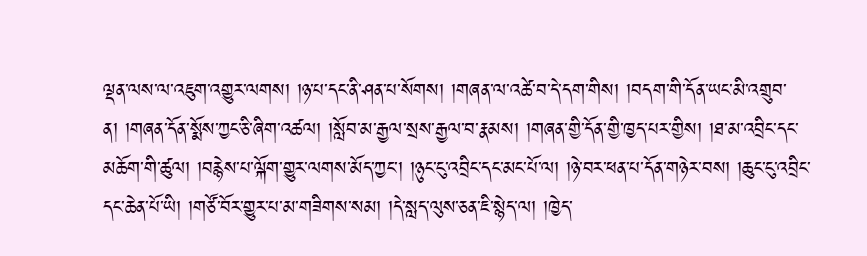ལྡན་ལས་ལ་འཇུག་འགྱུར་ལགས། །ཉ་པ་དང་ནི་ཤན་པ་སོགས། །གཞན་ལ་འཚེ་བ་དེ་དག་གིས། །བདག་གི་དོན་ཡང་མི་འགྲུབ་ན། །གཞན་དོན་སྨོས་ཀྱང་ཅི་ཞིག་འཚལ། །སློབ་མ་རྒྱལ་སྲས་རྒྱལ་བ་རྣམས། །གཞན་གྱི་དོན་གྱི་ཁྱད་པར་གྱིས། །ཐ་མ་འབྲིང་དང་མཆོག་གི་ཚུལ། །བརྙེས་པ་ལྐོག་གྱུར་ལགས་མོད་ཀྱང་། །ཉུང་ངུ་འབྲིང་དང་མང་པོ་ལ། །ཉེ་བར་ཕན་པ་དོན་གཉེར་བས། །ཆུང་ངུ་འབྲིང་དང་ཆེན་པོ་ཡི། །གཙོ་བོར་གྱུར་པ་མ་གཟིགས་སམ། །དེ་སླད་ལུས་ཅན་ཇི་སྙེད་ལ། །ཁྱེད་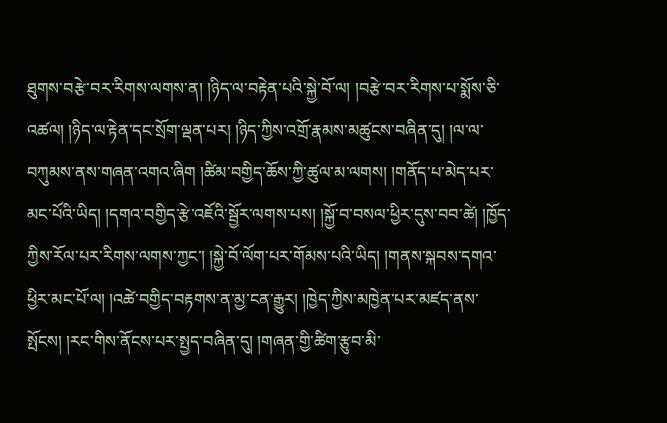ཐུགས་བརྩེ་བར་རིགས་ལགས་ན། །ཉིད་ལ་བརྟེན་པའི་སྐྱེ་བོ་ལ། །བརྩེ་བར་རིགས་པ་སྨོས་ཅི་འཚལ། །ཉིད་ལ་རྟེན་དང་སྲོག་ལྡན་པར། །ཉིད་ཀྱིས་འགྲོ་རྣམས་མཚུངས་བཞིན་དུ། །ལ་ལ་བཀུམས་ནས་གཞན་འགའ་ཞིག །ཚིམ་བགྱིད་ཆོས་ཀྱི་ཚུལ་མ་ལགས། །གནོད་པ་མེད་པར་མང་པོའི་ཡིད། །དགའ་བགྱིད་རྩེ་འཇོའི་སྦྱོར་ལགས་པས། །སྐྱོ་བ་བསལ་ཕྱིར་དུས་བབ་ཚེ། །ཁྱོད་ཀྱིས་རོལ་པར་རིགས་ལགས་ཀྱང་། །སྐྱེ་བོ་ལོག་པར་གོམས་པའི་ཡིད། །གནས་སྐབས་དགའ་ཕྱིར་མང་པོ་ལ། །འཚེ་བགྱིད་བརྟགས་ན་མྱ་ངན་རྒྱུར། །ཁྱེད་ཀྱིས་མཁྱེན་པར་མཛད་ནས་སྤོངས། །རང་གིས་ནོངས་པར་སྤྱད་བཞིན་དུ། །གཞན་གྱི་ཚིག་རྩུབ་མི་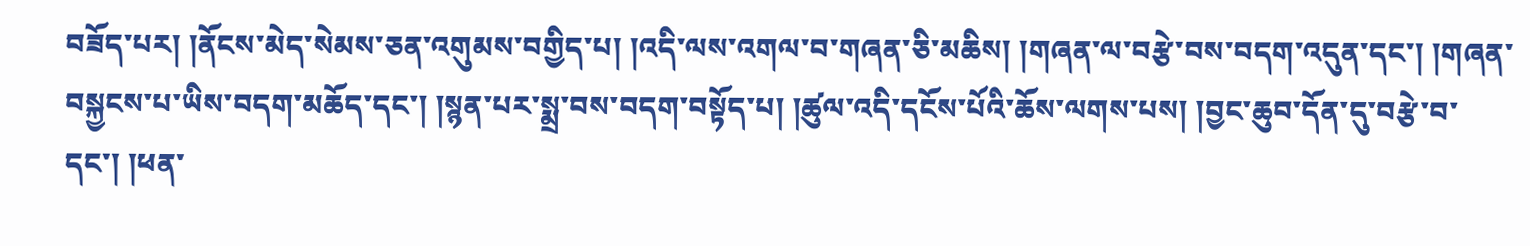བཟོད་པར། །ནོངས་མེད་སེམས་ཅན་འགུམས་བགྱིད་པ། །འདི་ལས་འགལ་བ་གཞན་ཅི་མཆིས། །གཞན་ལ་བརྩེ་བས་བདག་འདུན་དང་། །གཞན་བསྐྱངས་པ་ཡིས་བདག་མཆོད་དང་། །སྙན་པར་སྨྲ་བས་བདག་བསྟོད་པ། །ཚུལ་འདི་དངོས་པོའི་ཆོས་ལགས་པས། །བྱང་ཆུབ་དོན་དུ་བརྩེ་བ་དང་། །ཕན་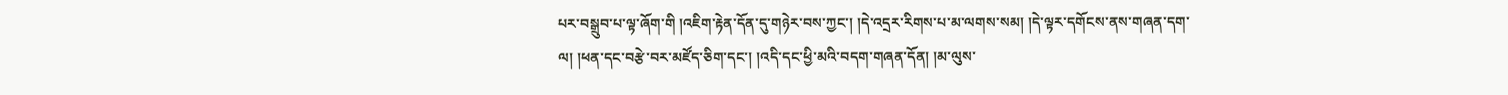པར་བསྒྲུབ་པ་ལྟ་ཞོག་གི །འཇིག་རྟེན་དོན་དུ་གཉེར་བས་ཀྱང་། །དེ་འདྲར་རིགས་པ་མ་ལགས་སམ། །དེ་ལྟར་དགོངས་ནས་གཞན་དག་ལ། །ཕན་དང་བརྩེ་བར་མཛོད་ཅིག་དང་། །འདི་དང་ཕྱི་མའི་བདག་གཞན་དོན། །མ་ལུས་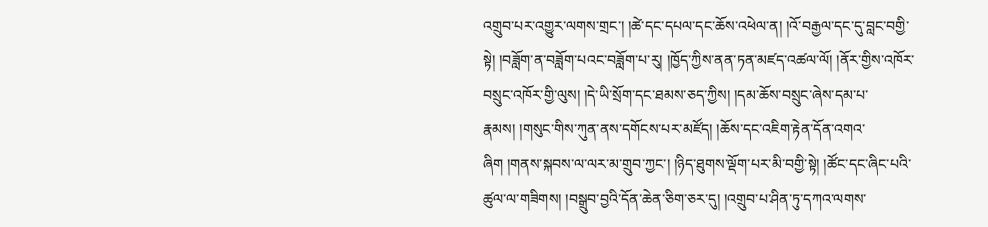འགྲུབ་པར་འགྱུར་ལགས་གྲང་། །ཚེ་དང་དཔལ་དང་ཆོས་འཕེལ་ན། །འོ་བརྒྱལ་དང་དུ་བླང་བགྱི་སྟེ། །བཟློག་ན་བཟློག་པའང་བཟློག་པ་རུ། །ཁྱོད་ཀྱིས་ནན་ཏན་མཛད་འཚལ་ལོ། །ནོར་གྱིས་འཁོར་བསྲུང་འཁོར་གྱི་ལུས། །དེ་ཡི་སྲོག་དང་ཐམས་ཅད་ཀྱིས། །དམ་ཆོས་བསྲུང་ཞེས་དམ་པ་རྣམས། །གསུང་གིས་ཀུན་ནས་དགོངས་པར་མཛོད། །ཆོས་དང་འཇིག་རྟེན་དོན་འགའ་ཞིག །གནས་སྐབས་ལ་ལར་མ་གྲུབ་ཀྱང་། །ཉིད་ཐུགས་ལྡོག་པར་མི་བགྱི་སྟེ། །ཚོང་དང་ཞིང་པའི་ཚུལ་ལ་གཟིགས། །བསྒྲུབ་བྱའི་དོན་ཆེན་ཅིག་ཅར་དུ། །འགྲུབ་པ་ཤིན་ཏུ་དཀའ་ལགས་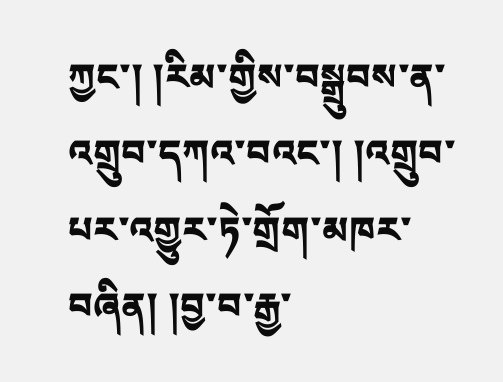ཀྱང་། །རིམ་གྱིས་བསྒྲུབས་ན་འགྲུབ་དཀའ་བའང་། །འགྲུབ་པར་འགྱུར་ཏེ་གྲོག་མཁར་བཞིན། །བྱ་བ་རྒྱ་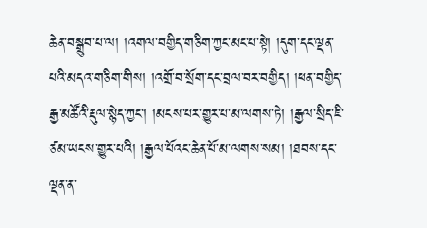ཆེན་བསྒྲུབ་པ་ལ། །འགལ་བགྱིད་གཅིག་ཀྱང་མང་པ་སྟེ། །དུག་དང་ལྡན་པའི་མདའ་གཅིག་གིས། །འགྲོ་བ་སྲོག་དང་བྲལ་བར་བགྱིད། །ཕན་བགྱིད་རྒྱ་མཚོའི་རྡུལ་སྙེད་ཀྱང་། །མངས་པར་གྱུར་པ་མ་ལགས་ཏེ། །རྒྱལ་སྲིད་ཇི་ཙམ་ཡངས་གྱུར་པའི། །རྒྱལ་པོའང་ཆེན་པོ་མ་ལགས་སམ། །ཐབས་དང་ལྡན་ན་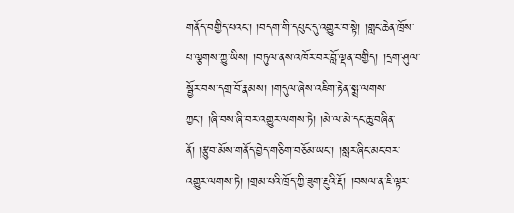གནོད་བགྱིད་པའང་། །བདག་གི་དཔུང་དུ་འགྱུར་བ་སྟེ། །གླང་ཆེན་ཁྲོས་པ་ལྕགས་ཀྱུ་ཡིས། །བཏུལ་ནས་འཁོར་བར་བློ་ལྡན་བགྱིད། །དྲག་ཤུལ་སྦྱོར་བས་དགྲ་བོ་རྣམས། །གདུལ་ཞེས་འཇིག་རྟེན་སྨྲ་ལགས་ཀྱང་། །ཞི་བས་ཞི་བར་འགྱུར་ལགས་ཏེ། །མེ་ལ་མེ་དང་ཆུ་བཞིན་ནོ། །རྩུབ་མོས་གནོད་བྱེད་གཅིག་བཅོམ་ཡང་། །སླར་ཞིང་མང་བར་འགྱུར་ལགས་ཏེ། །གྲམ་པའི་ཁྲོད་ཀྱི་ཟུག་རྔུའི་རྡོ། །བསལ་ན་ཇི་ལྟར་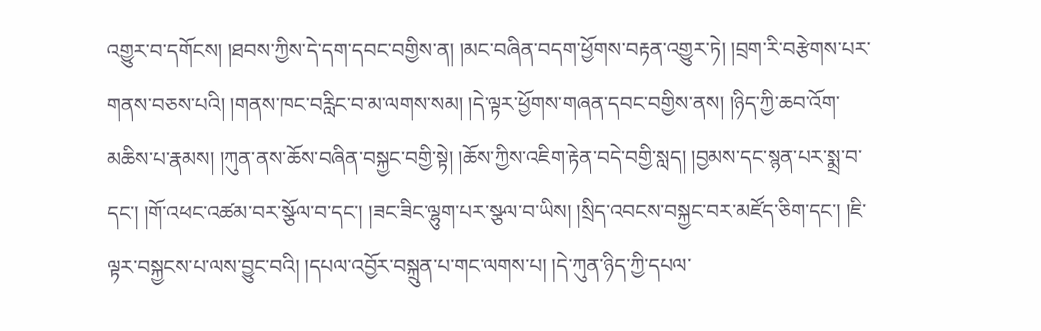འགྱུར་བ་དགོངས། །ཐབས་ཀྱིས་དེ་དག་དབང་བགྱིས་ན། །མང་བཞིན་བདག་ཕྱོགས་བརྟན་འགྱུར་ཏེ། །བྲག་རི་བརྩེགས་པར་གནས་བཅས་པའི། །གནས་ཁང་བརླིང་བ་མ་ལགས་སམ། །དེ་ལྟར་ཕྱོགས་གཞན་དབང་བགྱིས་ནས། །ཉིད་ཀྱི་ཆབ་འོག་མཆིས་པ་རྣམས། །ཀུན་ནས་ཆོས་བཞིན་བསྐྱང་བགྱི་སྟེ། །ཆོས་ཀྱིས་འཇིག་རྟེན་བདེ་བགྱི་སླད། །བྱམས་དང་སྙན་པར་སྨྲ་བ་དང་། །གོ་འཕང་འཚམ་བར་སྩོལ་བ་དང་། །ཟང་ཟིང་ལྷུག་པར་སྩལ་བ་ཡིས། །སྲིད་འབངས་བསྐྱང་བར་མཛོད་ཅིག་དང་། །ཇི་ལྟར་བསྐྱངས་པ་ལས་བྱུང་བའི། །དཔལ་འབྱོར་བསྐྲུན་པ་གང་ལགས་པ། །དེ་ཀུན་ཉིད་ཀྱི་དཔལ་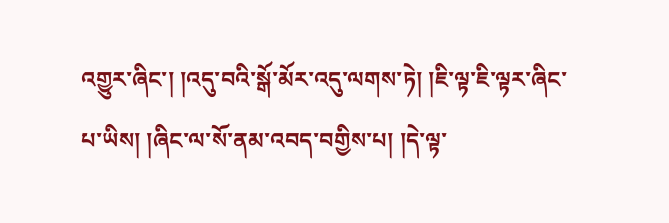འགྱུར་ཞིང་། །འདུ་བའི་སྒོ་མོར་འདུ་ལགས་ཏེ། །ཇི་ལྟ་ཇི་ལྟར་ཞིང་པ་ཡིས། །ཞིང་ལ་སོ་ནམ་འབད་བགྱིས་པ། །དེ་ལྟ་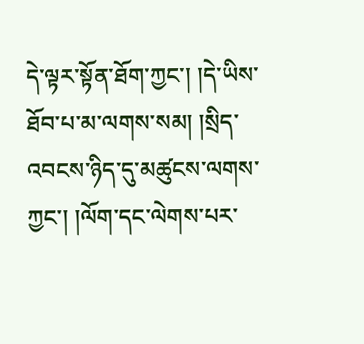དེ་ལྟར་སྟོན་ཐོག་ཀྱང་། །དེ་ཡིས་ཐོབ་པ་མ་ལགས་སམ། །སྲིད་འབངས་ཉིད་དུ་མཚུངས་ལགས་ཀྱང་། །ལོག་དང་ལེགས་པར་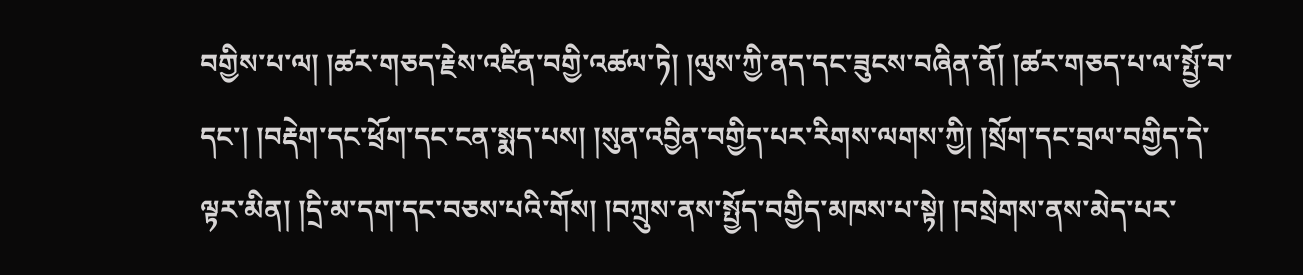བགྱིས་པ་ལ། །ཚར་གཅད་རྗེས་འཛིན་བགྱི་འཚལ་ཏེ། །ལུས་ཀྱི་ནད་དང་ཟུངས་བཞིན་ནོ། །ཚར་གཅད་པ་ལ་སྤྱོ་བ་དང་། །བརྡེག་དང་ཕྲོག་དང་ངན་སྨད་པས། །སུན་འབྱིན་བགྱིད་པར་རིགས་ལགས་ཀྱི། །སྲོག་དང་བྲལ་བགྱིད་དེ་ལྟར་མིན། །དྲི་མ་དག་དང་བཅས་པའི་གོས། །བཀྲུས་ནས་སྤྱོད་བགྱིད་མཁས་པ་སྟེ། །བསྲེགས་ནས་མེད་པར་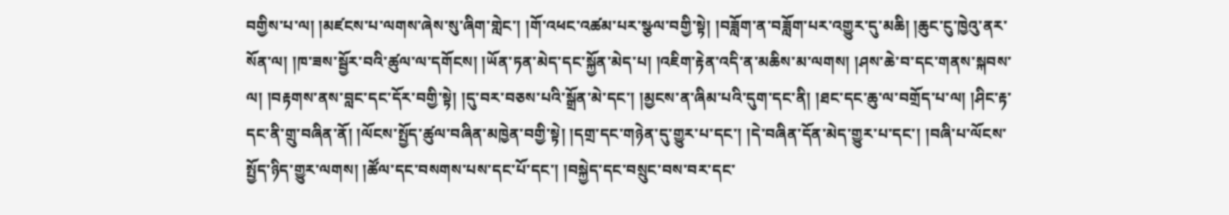བགྱིས་པ་ལ། །མཛངས་པ་ལགས་ཞེས་སུ་ཞིག་གླེང་། །གོ་འཕང་འཚམ་པར་སྩལ་བགྱི་སྟེ། །བཟློག་ན་བཟློག་པར་འགྱུར་དུ་མཆི། །ཆུང་ངུ་ཁྱེའུ་ནར་སོན་ལ། །ཁ་ཟས་སྦྱོར་བའི་ཚུལ་ལ་དགོངས། །ཡོན་ཏན་མེད་དང་སྐྱོན་མེད་པ། །འཇིག་རྟེན་འདི་ན་མཆིས་མ་ལགས། །ཤས་ཆེ་བ་དང་གནས་སྐབས་ལ། །བརྟགས་ནས་བླང་དང་དོར་བགྱི་སྟེ། །དུ་བར་བཅས་པའི་སྒྲོན་མེ་དང་། །མྱངས་ན་ཞིམ་པའི་དུག་དང་ནི། །ཐང་དང་ཆུ་ལ་བགྲོད་པ་ལ། །ཤིང་རྟ་དང་ནི་གྲུ་བཞིན་ནོ། །ལོངས་སྤྱོད་ཚུལ་བཞིན་མཁྱེན་བགྱི་སྟེ། །དགྲ་དང་གཉེན་དུ་གྱུར་པ་དང་། །དེ་བཞིན་དོན་མེད་གྱུར་པ་དང་། །བཞི་པ་ལོངས་སྤྱོད་ཉིད་གྱུར་ལགས། །ཚོལ་དང་བསགས་པས་དང་པོ་དང་། །བསྐྱེད་དང་བསྲུང་བས་བར་དང་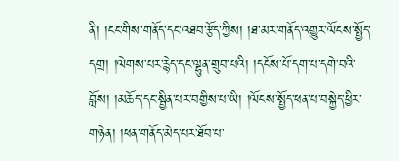ནི། །ངང་གིས་གནོད་དང་འཐབ་རྩོད་ཀྱིས། །ཐ་མར་གནོད་འགྱུར་ལོངས་སྤྱོད་དགྲ། །ལེགས་པར་རྙེད་དང་ལྷུན་གྲུབ་པའི། །དངོས་པོ་དག་པ་དགེ་བའི་བློས། །མཆོད་དང་སྦྱིན་པར་བགྱིས་པ་ཡི། །ལོངས་སྤྱོད་ཕན་པ་བསྐྱེད་ཕྱིར་གཉེན། །ཕན་གནོད་མེད་པར་ཐོབ་པ་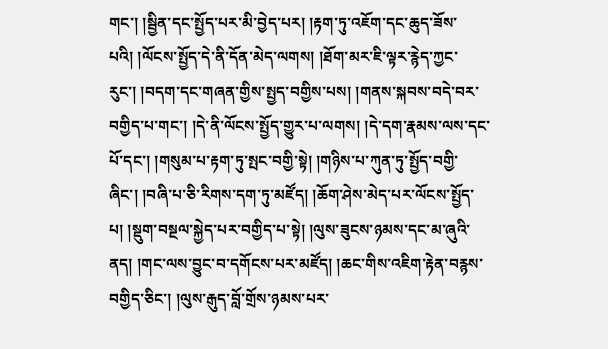གང་། །སྦྱིན་དང་སྤྱོད་པར་མི་བྱེད་པར། །རྟག་ཏུ་འཇོག་དང་ཆུད་ཟོས་པའི། །ལོངས་སྤྱོད་དེ་ནི་དོན་མེད་ལགས། །ཐོག་མར་ཇི་ལྟར་རྙེད་ཀྱང་རུང་། །བདག་དང་གཞན་གྱིས་སྤྱད་བགྱིས་པས། །གནས་སྐབས་བདེ་བར་བགྱིད་པ་གང་། །དེ་ནི་ལོངས་སྤྱོད་གྱུར་པ་ལགས། །དེ་དག་རྣམས་ལས་དང་པོ་དང་། །གསུམ་པ་རྟག་ཏུ་སྤང་བགྱི་སྟེ། །གཉིས་པ་ཀུན་ཏུ་སྤྱོད་བགྱི་ཞིང་། །བཞི་པ་ཅི་རིགས་དག་ཏུ་མཛོད། །ཆོག་ཤེས་མེད་པར་ལོངས་སྤྱོད་པ། །སྡུག་བསྔལ་སྐྱེད་པར་བགྱིད་པ་སྟེ། །ལུས་ཟུངས་ཉམས་དང་མ་ཞུའི་ནད། །གང་ལས་བྱུང་བ་དགོངས་པར་མཛོད། །ཆང་གིས་འཇིག་རྟེན་བརྙས་བགྱིད་ཅིང་། །ལུས་རྒུད་བློ་གྲོས་ཉམས་པར་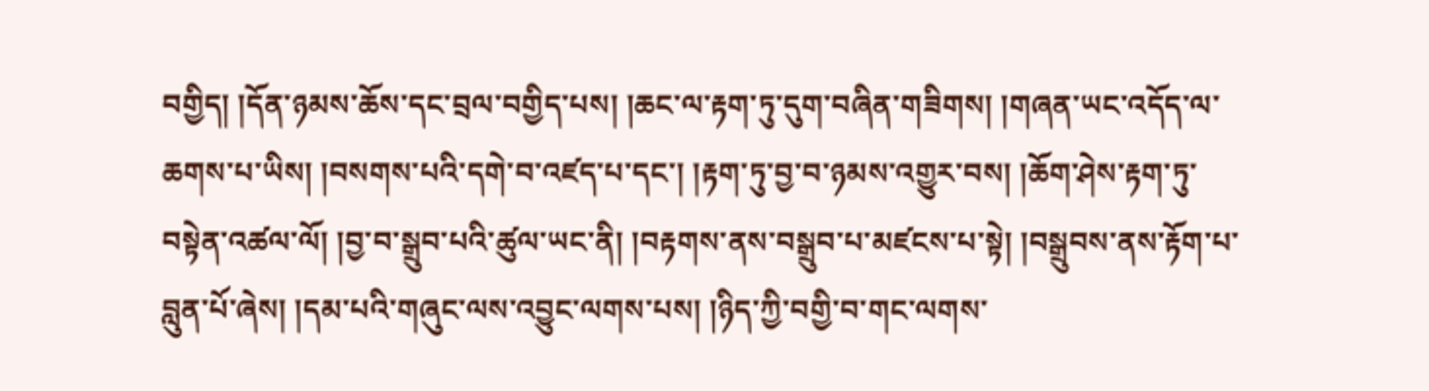བགྱིད། །དོན་ཉམས་ཆོས་དང་བྲལ་བགྱིད་པས། །ཆང་ལ་རྟག་ཏུ་དུག་བཞིན་གཟིགས། །གཞན་ཡང་འདོད་ལ་ཆགས་པ་ཡིས། །བསགས་པའི་དགེ་བ་འཛད་པ་དང་། །རྟག་ཏུ་བྱ་བ་ཉམས་འགྱུར་བས། །ཆོག་ཤེས་རྟག་ཏུ་བསྟེན་འཚལ་ལོ། །བྱ་བ་སྒྲུབ་པའི་ཚུལ་ཡང་ནི། །བརྟགས་ནས་བསྒྲུབ་པ་མཛངས་པ་སྟེ། །བསྒྲུབས་ནས་རྟོག་པ་བླུན་པོ་ཞེས། །དམ་པའི་གཞུང་ལས་འབྱུང་ལགས་པས། །ཉིད་ཀྱི་བགྱི་བ་གང་ལགས་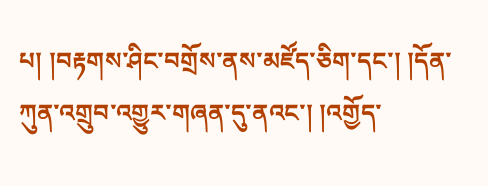པ། །བརྟགས་ཤིང་བགྲོས་ནས་མཛོད་ཅིག་དང་། །དོན་ཀུན་འགྲུབ་འགྱུར་གཞན་དུ་ནའང་། །འགྱོད་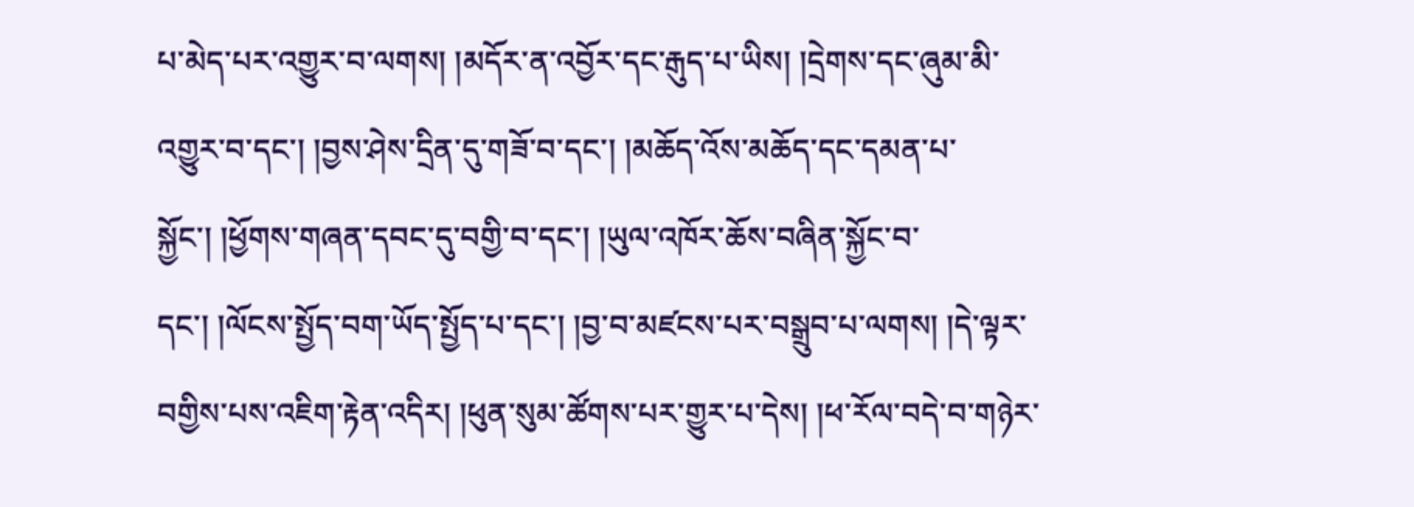པ་མེད་པར་འགྱུར་བ་ལགས། །མདོར་ན་འབྱོར་དང་རྒུད་པ་ཡིས། །དྲེགས་དང་ཞུམ་མི་འགྱུར་བ་དང་། །བྱས་ཤེས་དྲིན་དུ་གཟོ་བ་དང་། །མཆོད་འོས་མཆོད་དང་དམན་པ་སྐྱོང་། །ཕྱོགས་གཞན་དབང་དུ་བགྱི་བ་དང་། །ཡུལ་འཁོར་ཆོས་བཞིན་སྐྱོང་བ་དང་། །ལོངས་སྤྱོད་བག་ཡོད་སྤྱོད་པ་དང་། །བྱ་བ་མཛངས་པར་བསྒྲུབ་པ་ལགས། །དེ་ལྟར་བགྱིས་པས་འཇིག་རྟེན་འདིར། །ཕུན་སུམ་ཚོགས་པར་གྱུར་པ་དེས། །ཕ་རོལ་བདེ་བ་གཉེར་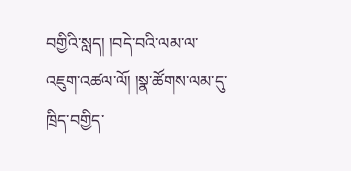བགྱིའི་སླད། །བདེ་བའི་ལམ་ལ་འཇུག་འཚལ་ལོ། །སྣ་ཚོགས་ལམ་དུ་ཁྲིད་བགྱིད་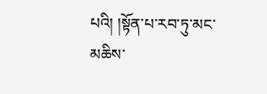པའི། །སྟོན་པ་རབ་ཏུ་མང་མཆིས་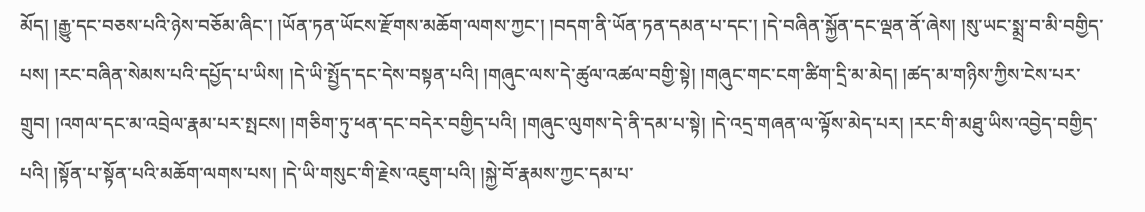མོད། །རྒྱུ་དང་བཅས་པའི་ཉེས་བཅོམ་ཞིང་། །ཡོན་ཏན་ཡོངས་རྫོགས་མཆོག་ལགས་ཀྱང་། །བདག་ནི་ཡོན་ཏན་དམན་པ་དང་། །དེ་བཞིན་སྐྱོན་དང་ལྡན་ནོ་ཞེས། །སུ་ཡང་སྨྲ་བ་མི་བགྱིད་པས། །རང་བཞིན་སེམས་པའི་དཔྱོད་པ་ཡིས། །དེ་ཡི་སྤྱོད་དང་དེས་བསྟན་པའི། །གཞུང་ལས་དེ་ཚུལ་འཚལ་བགྱི་སྟེ། །གཞུང་གང་ངག་ཚིག་དྲི་མ་མེད། །ཚད་མ་གཉིས་ཀྱིས་ངེས་པར་གྲུབ། །འགལ་དང་མ་འབྲེལ་རྣམ་པར་སྤངས། །གཅིག་ཏུ་ཕན་དང་བདེར་བགྱིད་པའི། །གཞུང་ལུགས་དེ་ནི་དམ་པ་སྟེ། །དེ་འདྲ་གཞན་ལ་ལྟོས་མེད་པར། །རང་གི་མཐུ་ཡིས་འབྱེད་བགྱིད་པའི། །སྟོན་པ་སྟོན་པའི་མཆོག་ལགས་པས། །དེ་ཡི་གསུང་གི་རྗེས་འཇུག་པའི། །སྐྱེ་བོ་རྣམས་ཀྱང་དམ་པ་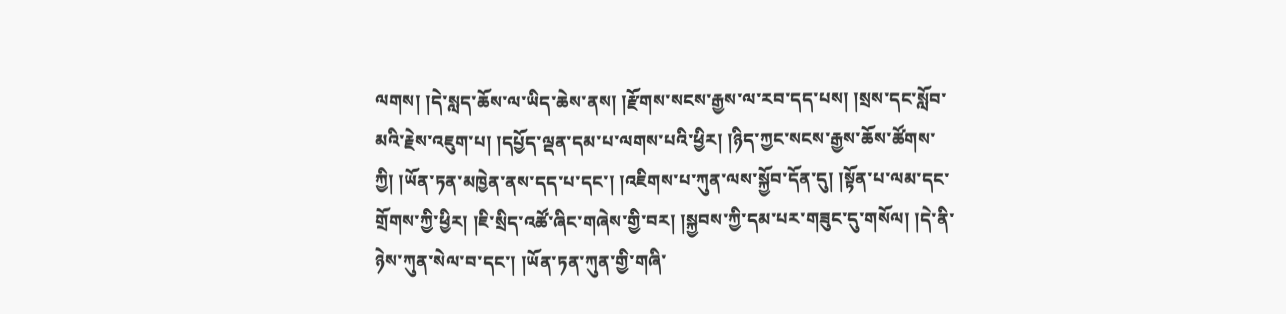ལགས། །དེ་སླད་ཆོས་ལ་ཡིད་ཆེས་ནས། །རྫོགས་སངས་རྒྱས་ལ་རབ་དད་པས། །སྲས་དང་སློབ་མའི་རྗེས་འཇུག་པ། །དཔྱོད་ལྡན་དམ་པ་ལགས་པའི་ཕྱིར། །ཉིད་ཀྱང་སངས་རྒྱས་ཆོས་ཚོགས་ཀྱི། །ཡོན་ཏན་མཁྱེན་ནས་དད་པ་དང་། །འཇིགས་པ་ཀུན་ལས་སྐྱོབ་དོན་དུ། །སྟོན་པ་ལམ་དང་གྲོགས་ཀྱི་ཕྱིར། །ཇི་སྲིད་འཚོ་ཞིང་གཞེས་གྱི་བར། །སྐྱབས་ཀྱི་དམ་པར་གཟུང་དུ་གསོལ། །དེ་ནི་ཉེས་ཀུན་སེལ་བ་དང་། །ཡོན་ཏན་ཀུན་གྱི་གཞི་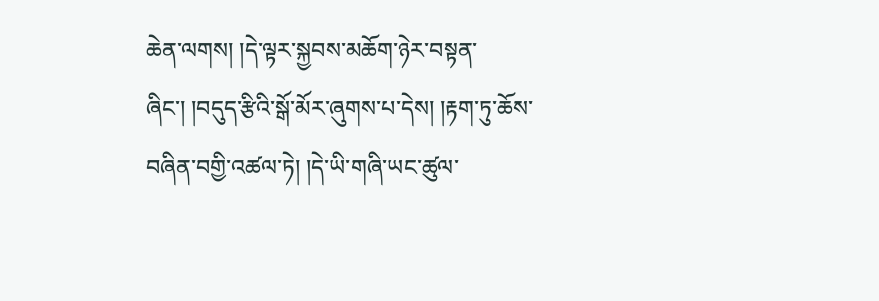ཆེན་ལགས། །དེ་ལྟར་སྐྱབས་མཆོག་ཉེར་བསྟན་ཞིང་། །བདུད་རྩིའི་སྒོ་མོར་ཞུགས་པ་དེས། །རྟག་ཏུ་ཆོས་བཞིན་བགྱི་འཚལ་ཏེ། །དེ་ཡི་གཞི་ཡང་ཚུལ་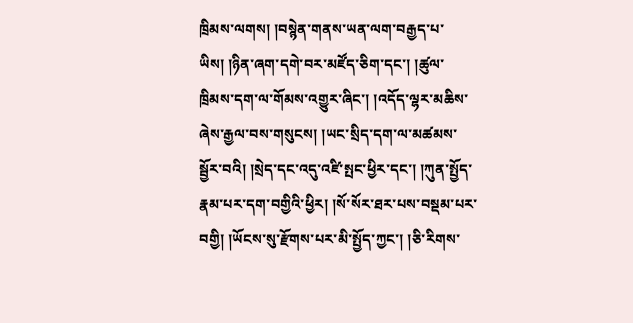ཁྲིམས་ལགས། །བསྙེན་གནས་ཡན་ལག་བརྒྱད་པ་ཡིས། །ཉིན་ཞག་དགེ་བར་མཛོད་ཅིག་དང་། །ཚུལ་ཁྲིམས་དག་ལ་གོམས་འགྱུར་ཞིང་། །འདོད་ལྷར་མཆིས་ཞེས་རྒྱལ་བས་གསུངས། །ཡང་སྲིད་དག་ལ་མཚམས་སྦྱོར་བའི། །སྲེད་དང་འདུ་འཛི་སྤང་ཕྱིར་དང་། །ཀུན་སྤྱོད་རྣམ་པར་དག་བགྱིའི་ཕྱིར། །སོ་སོར་ཐར་པས་བསྡམ་པར་བགྱི། །ཡོངས་སུ་རྫོགས་པར་མི་སྤྱོད་ཀྱང་། །ཅི་རིགས་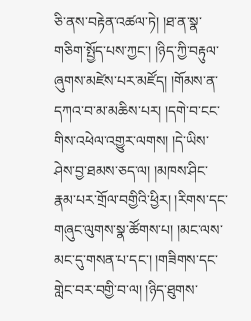ཅི་ནས་བརྟེན་འཚལ་ཏེ། །ཐ་ན་སྣ་གཅིག་སྤྱོད་པས་ཀྱང་། །ཉིད་ཀྱི་བརྟུལ་ཞུགས་མཛེས་པར་མཛོད། །གོམས་ན་དཀའ་བ་མ་མཆིས་པར། །དགེ་བ་ངང་གིས་འཕེལ་འགྱུར་ལགས། །དེ་ཡིས་ཤེས་བྱ་ཐམས་ཅད་ལ། །མཁས་ཤིང་རྣམ་པར་གྲོལ་བགྱིའི་ཕྱིར། །རིགས་དང་གཞུང་ལུགས་སྣ་ཚོགས་པ། །མང་ལས་མང་དུ་གསན་པ་དང་། །གཟིགས་དང་གླེང་བར་བགྱི་བ་ལ། །ཉིད་ཐུགས་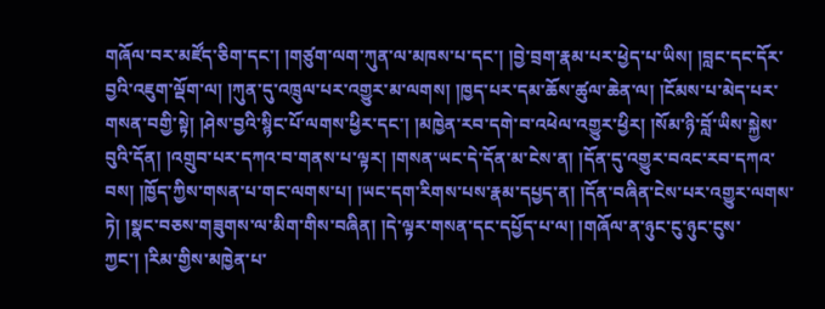གཞོལ་བར་མཛོད་ཅིག་དང་། །གཙུག་ལག་ཀུན་ལ་མཁས་པ་དང་། །བྱེ་བྲག་རྣམ་པར་ཕྱེད་པ་ཡིས། །བླང་དང་དོར་བྱའི་འཇུག་ལྡོག་ལ། །ཀུན་དུ་འཁྲུལ་པར་འགྱུར་མ་ལགས། །ཁྱད་པར་དམ་ཆོས་ཚུལ་ཆེན་ལ། །ངོམས་པ་མེད་པར་གསན་བགྱི་སྟེ། །ཤེས་བྱའི་སྙིང་པོ་ལགས་ཕྱིར་དང་། །མཁྱེན་རབ་དགེ་བ་འཕེལ་འགྱུར་ཕྱིར། །སོམ་ཉི་བློ་ཡིས་སྐྱེས་བུའི་དོན། །འགྲུབ་པར་དཀའ་བ་གནས་པ་ལྟར། །གསན་ཡང་དེ་དོན་མ་ངེས་ན། །དོན་དུ་འགྱུར་བའང་རབ་དཀའ་བས། །ཁྱོད་ཀྱིས་གསན་པ་གང་ལགས་པ། །ཡང་དག་རིགས་པས་རྣམ་དཔྱད་ན། །དོན་བཞིན་ངེས་པར་འགྱུར་ལགས་ཏེ། །སྣང་བཅས་གཟུགས་ལ་མིག་གིས་བཞིན། །དེ་ལྟར་གསན་དང་དཔྱོད་པ་ལ། །གཞོལ་ན་ཉུང་ངུ་ཉུང་ངུས་ཀྱང་། །རིམ་གྱིས་མཁྱེན་པ་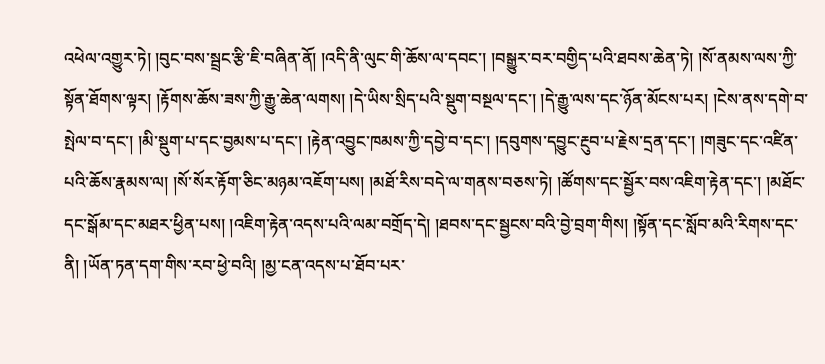འཕེལ་འགྱུར་ཏེ། །བུང་བས་སྦྲང་རྩི་ཇི་བཞིན་ནོ། །འདི་ནི་ལུང་གི་ཆོས་ལ་དབང་། །བསྒྱུར་བར་བགྱིད་པའི་ཐབས་ཆེན་ཏེ། །སོ་ནམས་ལས་ཀྱི་སྟོན་ཐོགས་ལྟར། །རྟོགས་ཆོས་ཟས་ཀྱི་རྒྱུ་ཆེན་ལགས། །དེ་ཡིས་སྲིད་པའི་སྡུག་བསྔལ་དང་། །དེ་རྒྱུ་ལས་དང་ཉོན་མོངས་པར། །ངེས་ནས་དགེ་བ་སྤེལ་བ་དང་། །མི་སྡུག་པ་དང་བྱམས་པ་དང་། །རྟེན་འབྱུང་ཁམས་ཀྱི་དབྱེ་བ་དང་། །དབུགས་དབྱུང་རྔུབ་པ་རྗེས་དྲན་དང་། །གཟུང་དང་འཛིན་པའི་ཆོས་རྣམས་ལ། །སོ་སོར་རྟོག་ཅིང་མཉམ་འཇོག་པས། །མཐོ་རིས་བདེ་ལ་གནས་བཅས་ཏེ། །ཚོགས་དང་སྦྱོར་བས་འཇིག་རྟེན་དང་། །མཐོང་དང་སྒོམ་དང་མཐར་ཕྱིན་པས། །འཇིག་རྟེན་འདས་པའི་ལམ་བགྲོད་དེ། །ཐབས་དང་སྦྱངས་བའི་བྱེ་བྲག་གིས། །སྟོན་དང་སློབ་མའི་རིགས་དང་ནི། །ཡོན་ཏན་དག་གིས་རབ་ཕྱེ་བའི། །མྱ་ངན་འདས་པ་ཐོབ་པར་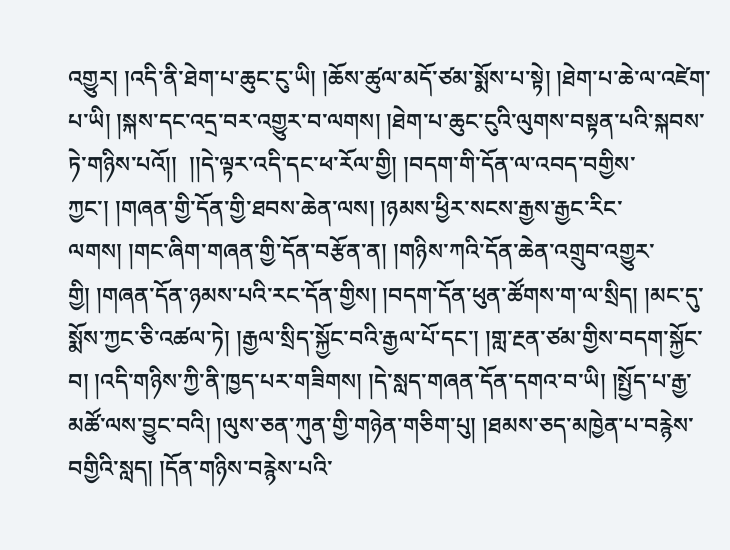འགྱུར། །འདི་ནི་ཐེག་པ་ཆུང་ངུ་ཡི། །ཆོས་ཚུལ་མདོ་ཙམ་སྨོས་པ་སྟེ། །ཐེག་པ་ཆེ་ལ་འཛེག་པ་ཡི། །སྐས་དང་འདྲ་བར་འགྱུར་བ་ལགས། །ཐེག་པ་ཆུང་ངུའི་ལུགས་བསྟན་པའི་སྐབས་ཏེ་གཉིས་པའོ།།  །།དེ་ལྟར་འདི་དང་ཕ་རོལ་གྱི། །བདག་གི་དོན་ལ་འབད་བགྱིས་ཀྱང་། །གཞན་གྱི་དོན་གྱི་ཐབས་ཆེན་ལས། །ཉམས་ཕྱིར་སངས་རྒྱས་རྒྱང་རིང་ལགས། །གང་ཞིག་གཞན་གྱི་དོན་བརྩོན་ན། །གཉིས་ཀའི་དོན་ཆེན་འགྲུབ་འགྱུར་གྱི། །གཞན་དོན་ཉམས་པའི་རང་དོན་གྱིས། །བདག་དོན་ཕུན་ཚོགས་ག་ལ་སྲིད། །མང་དུ་སྨོས་ཀྱང་ཅི་འཚལ་ཏེ། །རྒྱལ་སྲིད་སྐྱོང་བའི་རྒྱལ་པོ་དང་། །གླ་རྔན་ཙམ་གྱིས་བདག་སྐྱོང་བ། །འདི་གཉིས་ཀྱི་ནི་ཁྱད་པར་གཟིགས། །དེ་སླད་གཞན་དོན་དགའ་བ་ཡི། །སྤྱོད་པ་རྒྱ་མཚོ་ལས་བྱུང་བའི། །ལུས་ཅན་ཀུན་གྱི་གཉེན་གཅིག་པུ། །ཐམས་ཅད་མཁྱེན་པ་བརྙེས་བགྱིའི་སླད། །དོན་གཉིས་བརྙེས་པའི་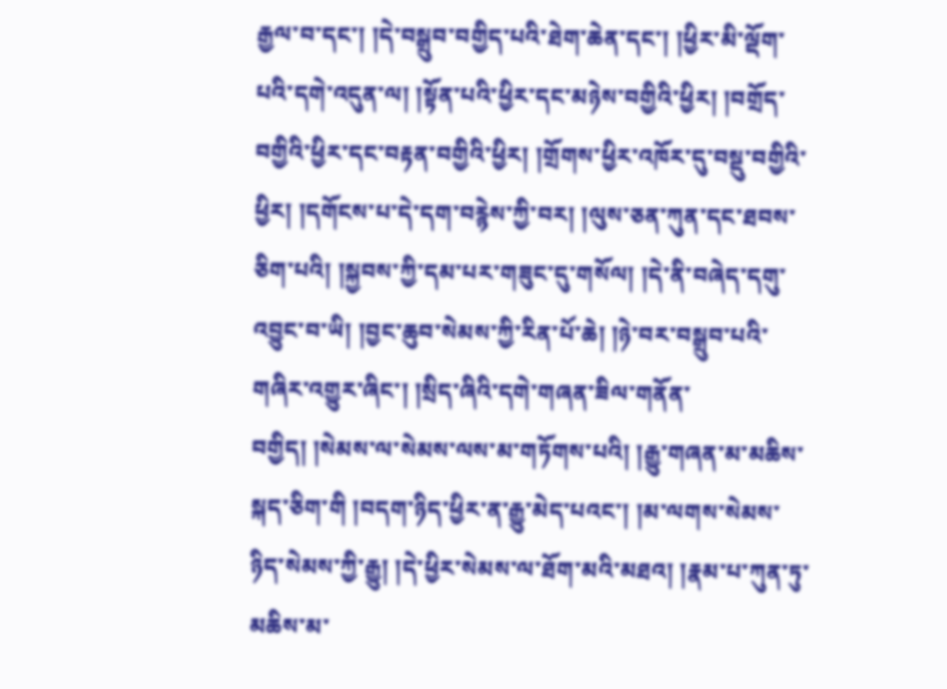རྒྱལ་བ་དང་། །དེ་བསྒྲུབ་བགྱིད་པའི་ཐེག་ཆེན་དང་། །ཕྱིར་མི་ལྡོག་པའི་དགེ་འདུན་ལ། །སྟོན་པའི་ཕྱིར་དང་མཉེས་བགྱིའི་ཕྱིར། །བགྲོད་བགྱིའི་ཕྱིར་དང་བརྟན་བགྱིའི་ཕྱིར། །གྲོགས་ཕྱིར་འཁོར་དུ་བསྡུ་བགྱིའི་ཕྱིར། །དགོངས་པ་དེ་དག་བརྙེས་ཀྱི་བར། །ལུས་ཅན་ཀུན་དང་ཐབས་ཅིག་པའི། །སྐྱབས་ཀྱི་དམ་པར་གཟུང་དུ་གསོལ། །དེ་ནི་བཞེད་དགུ་འབྱུང་བ་ཡི། །བྱང་ཆུབ་སེམས་ཀྱི་རིན་པོ་ཆེ། །ཉེ་བར་བསྒྲུབ་པའི་གཞིར་འགྱུར་ཞིང་། །སྲིད་ཞིའི་དགེ་གཞན་ཟིལ་གནོན་བགྱིད། །སེམས་ལ་སེམས་ལས་མ་གཏོགས་པའི། །རྒྱུ་གཞན་མ་མཆིས་སྐད་ཅིག་གི །བདག་ཉིད་ཕྱིར་ན་རྒྱུ་མེད་པའང་། །མ་ལགས་སེམས་ཉིད་སེམས་ཀྱི་རྒྱུ། །དེ་ཕྱིར་སེམས་ལ་ཐོག་མའི་མཐའ། །རྣམ་པ་ཀུན་ཏུ་མཆིས་མ་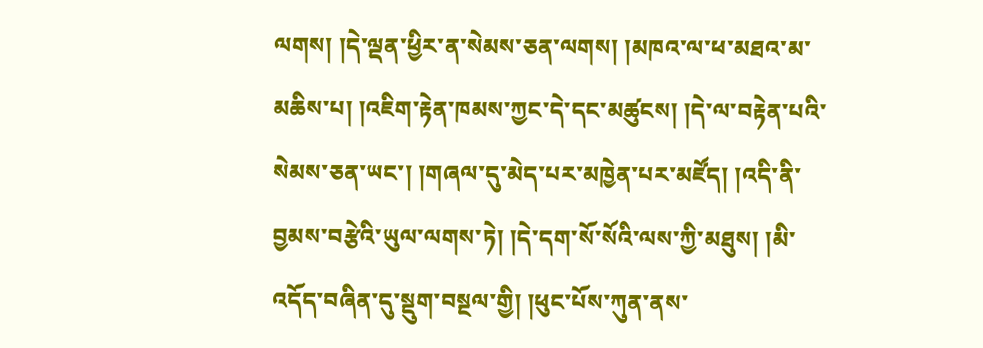ལགས། །དེ་ལྡན་ཕྱིར་ན་སེམས་ཅན་ལགས། །མཁའ་ལ་ཕ་མཐའ་མ་མཆིས་པ། །འཇིག་རྟེན་ཁམས་ཀྱང་དེ་དང་མཚུངས། །དེ་ལ་བརྟེན་པའི་སེམས་ཅན་ཡང་། །གཞལ་དུ་མེད་པར་མཁྱེན་པར་མཛོད། །འདི་ནི་བྱམས་བརྩེའི་ཡུལ་ལགས་ཏེ། །དེ་དག་སོ་སོའི་ལས་ཀྱི་མཐུས། །མི་འདོད་བཞིན་དུ་སྡུག་བསྔལ་གྱི། །ཕུང་པོས་ཀུན་ནས་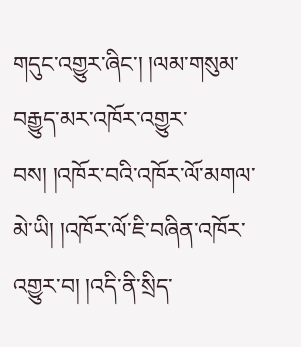གདུང་འགྱུར་ཞིང་། །ལམ་གསུམ་བརྒྱུད་མར་འཁོར་འགྱུར་བས། །འཁོར་བའི་འཁོར་ལོ་མགལ་མེ་ཡི། །འཁོར་ལོ་ཇི་བཞིན་འཁོར་འགྱུར་བ། །འདི་ནི་སྲིད་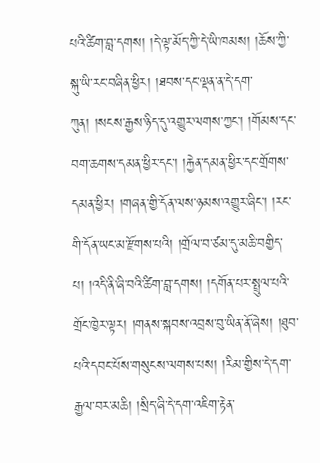པའི་ཚིག་བླ་དགས། །དེ་ལྟ་མོད་ཀྱི་དེ་ཡི་ཁམས། །ཆོས་ཀྱི་སྐུ་ཡི་རང་བཞིན་ཕྱིར། །ཐབས་དང་ལྡན་ན་དེ་དག་ཀུན། །སངས་རྒྱས་ཉིད་དུ་འགྱུར་ལགས་ཀྱང་། །གོམས་དང་བག་ཆགས་དམན་ཕྱིར་དང་། །རྐྱེན་དམན་ཕྱིར་དང་གྲོགས་དམན་ཕྱིར། །གཞན་གྱི་དོན་ལས་ཉམས་འགྱུར་ཞིང་། །རང་གི་དོན་ཡང་མ་རྫོགས་པའི། །གྲོལ་བ་ཙམ་དུ་མཆི་བགྱིད་པ། །འདི་ནི་ཞི་བའི་ཚིག་བླ་དགས། །དགོན་པར་སྤྲུལ་པའི་གྲོང་ཁྱེར་ལྟར། །གནས་སྐབས་འབྲས་བུ་ཡིན་ནོ་ཞེས། །ཐུབ་པའི་དབང་པོས་གསུངས་ལགས་པས། །རིམ་གྱིས་དེ་དག་རྒྱལ་བར་མཆི། །སྲིད་ཞི་དེ་དག་འཇིག་རྟེན་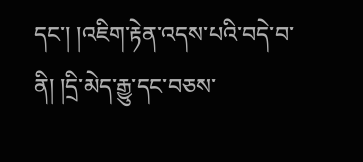དང་། །འཇིག་རྟེན་འདས་པའི་བདེ་བ་ནི། །དྲི་མེད་རྒྱུ་དང་བཅས་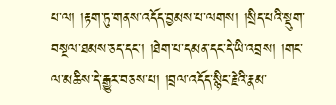པ་ལ། །རྟག་ཏུ་གནས་འདོད་བྱམས་པ་ལགས། །སྲིད་པའི་སྡུག་བསྔལ་ཐམས་ཅད་དང་། །ཐེག་པ་དམན་དང་དེ་ཡི་འབྲས། །གང་ལ་མཆིས་དེ་རྒྱུར་བཅས་པ། །བྲལ་འདོད་སྙིང་རྗེའི་རྣམ་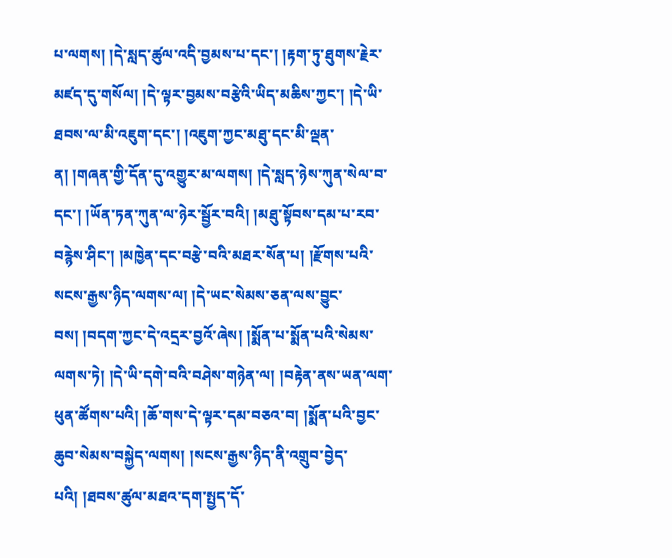པ་ལགས། །དེ་སླད་ཚུལ་འདི་བྱམས་པ་དང་། །རྟག་ཏུ་ཐུགས་རྗེར་མཛད་དུ་གསོལ། །དེ་ལྟར་བྱམས་བརྩེའི་ཡིད་མཆིས་ཀྱང་། །དེ་ཡི་ཐབས་ལ་མི་འཇུག་དང་། །འཇུག་ཀྱང་མཐུ་དང་མི་ལྡན་ན། །གཞན་གྱི་དོན་དུ་འགྱུར་མ་ལགས། །དེ་སླད་ཉེས་ཀུན་སེལ་བ་དང་། །ཡོན་ཏན་ཀུན་ལ་ཉེར་སྦྱོར་བའི། །མཐུ་སྟོབས་དམ་པ་རབ་བརྙེས་ཤིང་། །མཁྱེན་དང་བརྩེ་བའི་མཐར་སོན་པ། །རྫོགས་པའི་སངས་རྒྱས་ཉིད་ལགས་ལ། །དེ་ཡང་སེམས་ཅན་ལས་བྱུང་བས། །བདག་ཀྱང་དེ་འདྲར་བྱའོ་ཞེས། །སྨོན་པ་སྨོན་པའི་སེམས་ལགས་ཏེ། །དེ་ཡི་དགེ་བའི་བཤེས་གཉེན་ལ། །བརྟེན་ནས་ཡན་ལག་ཕུན་ཚོགས་པའི། །ཆོ་གས་དེ་ལྟར་དམ་བཅའ་བ། །སྨོན་པའི་བྱང་ཆུབ་སེམས་བསྐྱེད་ལགས། །སངས་རྒྱས་ཉིད་ནི་འགྲུབ་བྱེད་པའི། །ཐབས་ཚུལ་མཐའ་དག་སྤྱད་དོ་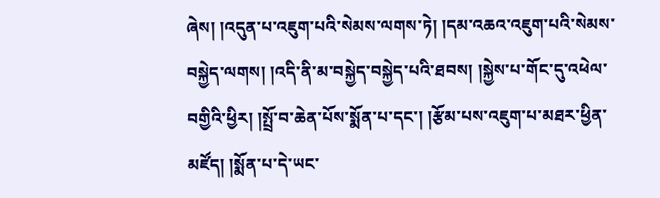ཞེས། །འདུན་པ་འཇུག་པའི་སེམས་ལགས་ཏེ། །དམ་འཆའ་འཇུག་པའི་སེམས་བསྐྱེད་ལགས། །འདི་ནི་མ་བསྐྱེད་བསྐྱེད་པའི་ཐབས། །སྐྱེས་པ་གོང་དུ་འཕེལ་བགྱིའི་ཕྱིར། །སྤྲོ་བ་ཆེན་པོས་སྨོན་པ་དང་། །རྩོམ་པས་འཇུག་པ་མཐར་ཕྱིན་མཛོད། །སྨོན་པ་དེ་ཡང་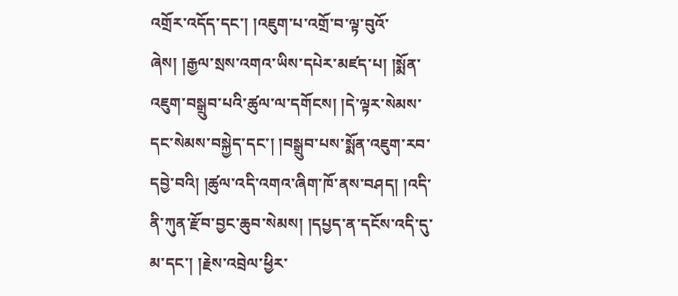འགྲོར་འདོད་དང་། །འཇུག་པ་འགྲོ་བ་ལྟ་བུའོ་ཞེས། །རྒྱལ་སྲས་འགའ་ཡིས་དཔེར་མཛད་པ། །སྨོན་འཇུག་བསྒྲུབ་པའི་ཚུལ་ལ་དགོངས། །དེ་ལྟར་སེམས་དང་སེམས་བསྐྱེད་དང་། །བསྒྲུབ་པས་སྨོན་འཇུག་རབ་དབྱེ་བའི། །ཚུལ་འདི་འགའ་ཞིག་ཁོ་ནས་བཤད། །འདི་ནི་ཀུན་རྫོབ་བྱང་ཆུབ་སེམས། །དཔྱད་ན་དངོས་འདི་དུ་མ་དང་། །རྗེས་འབྲེལ་ཕྱིར་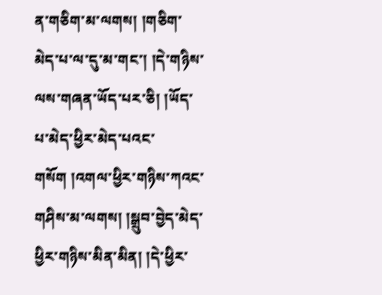ན་གཅིག་མ་ལགས། །གཅིག་མེད་པ་ལ་དུ་མ་གང་། །དེ་གཉིས་ལས་གཞན་ཡོད་པར་ཅི། །ཡོད་པ་མེད་ཕྱིར་མེད་པའང་གསོག །འགལ་ཕྱིར་གཉིས་ཀའང་གཤིས་མ་ལགས། །སྒྲུབ་བྱེད་མེད་ཕྱིར་གཉིས་མིན་མིན། །དེ་ཕྱིར་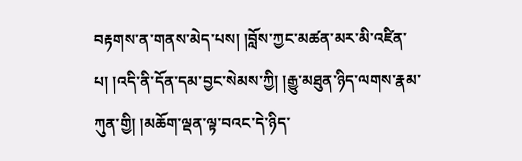བརྟགས་ན་གནས་མེད་པས། །བློས་ཀྱང་མཚན་མར་མི་འཛིན་པ། །འདི་ནི་དོན་དམ་བྱང་སེམས་ཀྱི། །རྒྱུ་མཐུན་ཉིད་ལགས་རྣམ་ཀུན་གྱི། །མཆོག་ལྡན་ལྟ་བའང་དེ་ཉིད་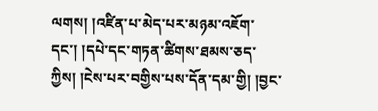ལགས། །འཛིན་པ་མེད་པར་མཉམ་འཇོག་དང་། །དཔེ་དང་གཏན་ཚིགས་ཐམས་ཅད་ཀྱིས། །ངེས་པར་བགྱིས་པས་དོན་དམ་གྱི། །བྱང་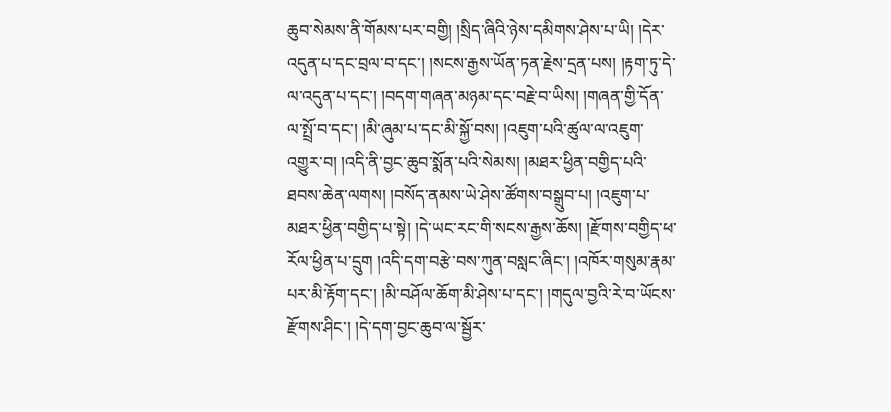ཆུབ་སེམས་ནི་གོམས་པར་བགྱི། །སྲིད་ཞིའི་ཉེས་དམིགས་ཤེས་པ་ཡི། །དེར་འདུན་པ་དང་བྲལ་བ་དང་། །སངས་རྒྱས་ཡོན་ཏན་རྗེས་དྲན་པས། །རྟག་ཏུ་དེ་ལ་འདུན་པ་དང་། །བདག་གཞན་མཉམ་དང་བརྗེ་བ་ཡིས། །གཞན་གྱི་དོན་ལ་སྤྲོ་བ་དང་། །མི་ཞུམ་པ་དང་མི་སྐྱོ་བས། །འཇུག་པའི་ཚུལ་ལ་འཇུག་འགྱུར་བ། །འདི་ནི་བྱང་ཆུབ་སྨོན་པའི་སེམས། །མཐར་ཕྱིན་བགྱིད་པའི་ཐབས་ཆེན་ལགས། །བསོད་ནམས་ཡེ་ཤེས་ཚོགས་བསྒྲུབ་པ། །འཇུག་པ་མཐར་ཕྱིན་བགྱིད་པ་སྟེ། །དེ་ཡང་རང་གི་སངས་རྒྱས་ཆོས། །རྫོགས་བགྱིད་ཕ་རོལ་ཕྱིན་པ་དྲུག །འདི་དག་བརྩེ་བས་ཀུན་བསླང་ཞིང་། །འཁོར་གསུམ་རྣམ་པར་མི་རྟོག་དང་། །མི་བཤོལ་ཆོག་མི་ཤེས་པ་དང་། །གདུལ་བྱའི་རེ་བ་ཡོངས་རྫོགས་ཤིང་། །དེ་དག་བྱང་ཆུབ་ལ་སྦྱོར་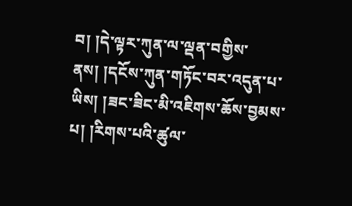བ། །དེ་ལྟར་ཀུན་ལ་ལྡན་བགྱིས་ནས། །དངོས་ཀུན་གཏོང་བར་འདུན་པ་ཡིས། །ཟང་ཟིང་མི་འཇིགས་ཆོས་བྱམས་པ། །རིགས་པའི་ཚུལ་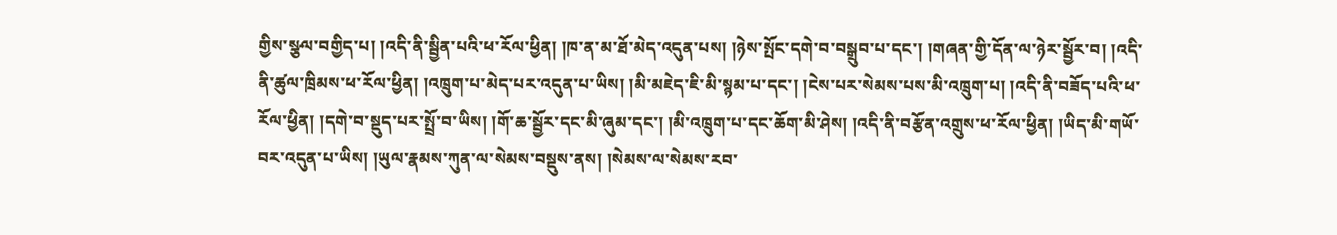གྱིས་སྩལ་བགྱིད་པ། །འདི་ནི་སྦྱིན་པའི་ཕ་རོལ་ཕྱིན། །ཁ་ན་མ་ཐོ་མེད་འདུན་པས། །ཉེས་སྤོང་དགེ་བ་བསྒྲུབ་པ་དང་། །གཞན་གྱི་དོན་ལ་ཉེར་སྦྱོར་བ། །འདི་ནི་ཚུལ་ཁྲིམས་ཕ་རོལ་ཕྱིན། །འཁྲུག་པ་མེད་པར་འདུན་པ་ཡིས། །མི་མཇེད་ཇི་མི་སྙམ་པ་དང་། །ངེས་པར་སེམས་པས་མི་འཁྲུག་པ། །འདི་ནི་བཟོད་པའི་ཕ་རོལ་ཕྱིན། །དགེ་བ་སྡུད་པར་སྤྲོ་བ་ཡིས། །གོ་ཆ་སྦྱོར་དང་མི་ཞུམ་དང་། །མི་འཁྲུག་པ་དང་ཆོག་མི་ཤེས། །འདི་ནི་བརྩོན་འགྲུས་ཕ་རོལ་ཕྱིན། །ཡིད་མི་གཡོ་བར་འདུན་པ་ཡིས། །ཡུལ་རྣམས་ཀུན་ལ་སེམས་བསྡུས་ནས། །སེམས་ལ་སེམས་རབ་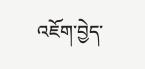འཇོག་བྱེད་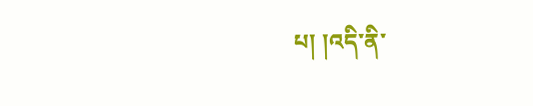པ། །འདི་ནི་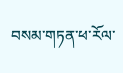བསམ་གཏན་ཕ་རོལ་